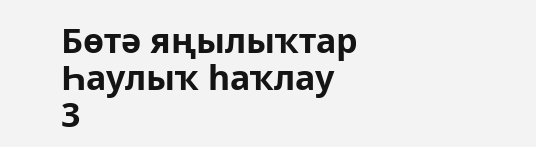Бөтә яңылыҡтар
Һаулыҡ һаҡлау
3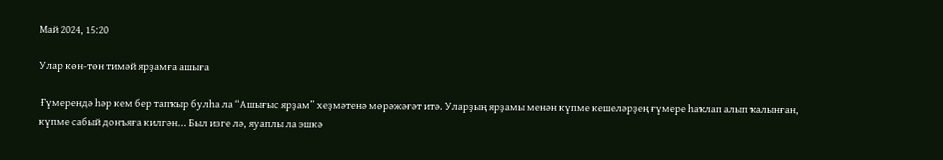Май 2024, 15:20

Улар көн-төн тимәй ярҙамға ашыға

 Ғүмерендә һәр кем бер тапҡыр булһа ла “Ашығыс ярҙам” хеҙмәтенә мөрәжәғәт итә. Уларҙың ярҙамы менән күпме кешеләрҙең ғүмере һаҡлап алып ҡалынған, күпме сабый донъяға килгән... Был изге лә, яуаплы ла эшкә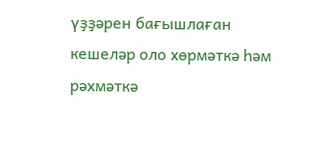үҙҙәрен бағышлаған кешеләр оло хөрмәткә һәм рәхмәткә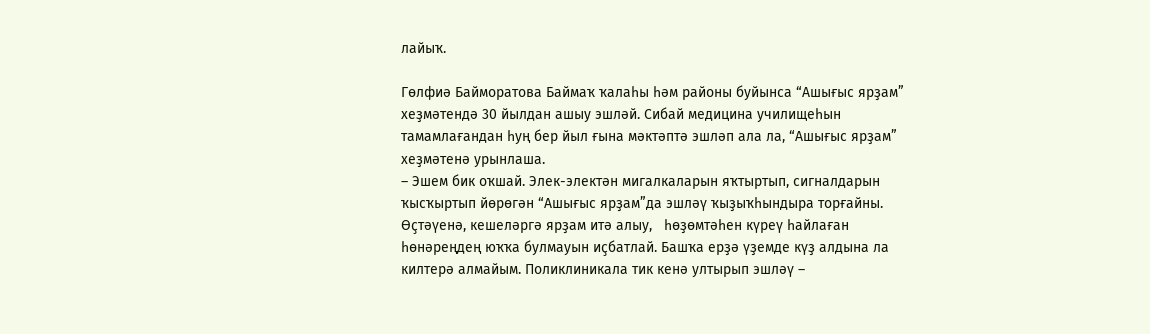лайыҡ.

Гөлфиә Байморатова Баймаҡ ҡалаһы һәм районы буйынса “Ашығыс ярҙам” хеҙмәтендә 30 йылдан ашыу эшләй. Сибай медицина училищеһын тамамлағандан һуң бер йыл ғына мәктәптә эшләп ала ла, “Ашығыс ярҙам” хеҙмәтенә урынлаша.
– Эшем бик оҡшай. Элек-электән мигалкаларын яҡтыртып, сигналдарын ҡысҡыртып йөрөгән “Ашығыс ярҙам”да эшләү ҡыҙыҡһындыра торғайны. Өҫтәүенә, кешеләргә ярҙам итә алыу,   һөҙөмтәһен күреү һайлаған һөнәреңдең юҡҡа булмауын иҫбатлай. Башҡа ерҙә үҙемде күҙ алдына ла килтерә алмайым. Поликлиникала тик кенә ултырып эшләү –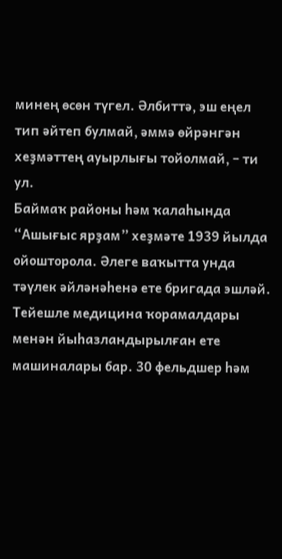минең өсөн түгел. Әлбиттә, эш еңел тип әйтеп булмай, әммә өйрәнгән  хеҙмәттең ауырлығы тойолмай, – ти ул.
Баймаҡ районы һәм ҡалаһында “Ашығыс ярҙам” хеҙмәте 1939 йылда ойошторола. Әлеге ваҡытта унда тәүлек әйләнәһенә ете бригада эшләй. Тейешле медицина ҡорамалдары менән йыһазландырылған ете машиналары бар. 30 фельдшер һәм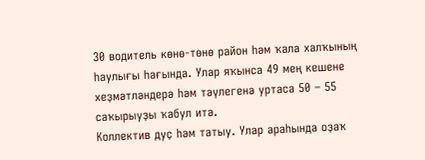30 водитель көнө-төнө район һәм ҡала халҡының һаулығы һағында. Улар яҡынса 49 мең кешене хеҙмәтләндерә һәм тәүлегенә уртаса 50 – 55 саҡырыуҙы ҡабул итә.
Коллектив дуҫ һәм татыу. Улар араһында оҙаҡ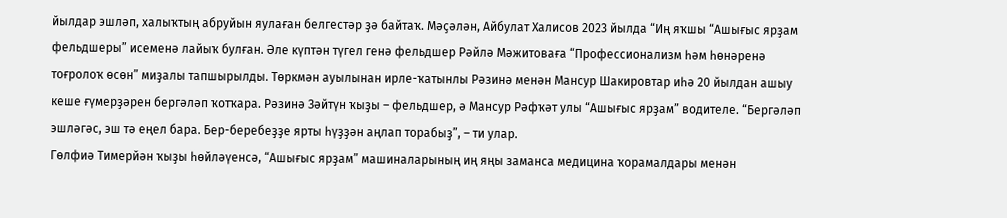йылдар эшләп, халыҡтың абруйын яулаған белгестәр ҙә байтаҡ. Мәҫәлән, Айбулат Халисов 2023 йылда “Иң яҡшы “Ашығыс ярҙам фельдшеры” исеменә лайыҡ булған. Әле күптән түгел генә фельдшер Рәйлә Мәжитоваға “Профессионализм һәм һөнәренә тоғролоҡ өсөн” миҙалы тапшырылды. Төркмән ауылынан ирле-ҡатынлы Рәзинә менән Мансур Шакировтар иһә 20 йылдан ашыу кеше ғүмерҙәрен бергәләп ҡотҡара. Рәзинә Зәйтүн ҡыҙы – фельдшер, ә Мансур Рәфҡәт улы “Ашығыс ярҙам” водителе. “Бергәләп эшләгәс, эш тә еңел бара. Бер-беребеҙҙе ярты һүҙҙән аңлап торабыҙ”, – ти улар.
Гөлфиә Тимерйән ҡыҙы һөйләүенсә, “Ашығыс ярҙам” машиналарының иң яңы заманса медицина ҡорамалдары менән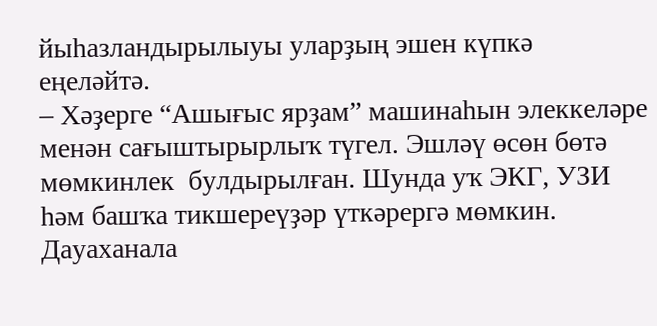йыһазландырылыуы уларҙың эшен күпкә еңеләйтә.
– Хәҙерге “Ашығыс ярҙам” машинаһын элеккеләре менән сағыштырырлыҡ түгел. Эшләү өсөн бөтә мөмкинлек  булдырылған. Шунда уҡ ЭКГ, УЗИ һәм башҡа тикшереүҙәр үткәрергә мөмкин. Дауаханала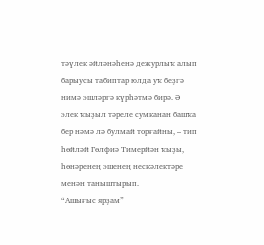тәүлек әйләнәһенә дежурлыҡ алып барыусы табиптар юлда уҡ беҙгә нимә эшләргә күрһәтмә бирә. Ә элек ҡыҙыл тәреле сумканан башҡа бер нәмә лә булмай торғайны, – тип һөйләй Гөлфиә Тимерйән ҡыҙы, һөнәренең эшенең нескәлектәре менән таныштырып.
“Ашығыс ярҙам”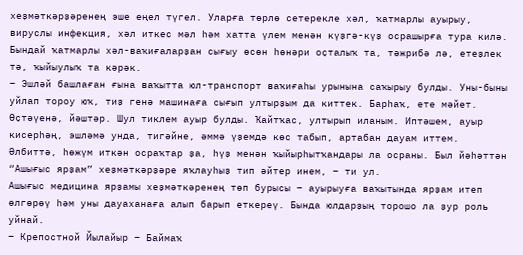хеҙмәткәрҙәренең эше еңел түгел. Уларға төрлө сетерекле хәл, ҡатмарлы ауырыу, вируслы инфекция, хәл иткес мәл һәм хатта үлем менән күҙгә-күҙ осрашырға тура килә. Бындай ҡатмарлы хәл-ваҡиғаларҙан сығыу өсөн һөнәри оҫталыҡ та, тәжрибә лә, етеҙлек тә, ҡыйыулыҡ та кәрәк.
– Эшләй башлаған ғына ваҡытта юл-транспорт ваҡиғаһы урынына саҡырыу булды. Уны-быны уйлап тороу юҡ, тиҙ генә машинаға сығып ултырҙым да киттек. Барһаҡ, ете мәйет. Өҫтәүенә, йәштәр. Шул тиклем ауыр булды. Ҡайтҡас, ултырып иланым. Иптәшем, ауыр кисерһәң, эшләмә унда, тигәйне, әммә үҙемдә көс табып, артабан дауам иттем.
Әлбиттә, һөжүм иткән осраҡтар ҙа, һүҙ менән ҡыйырһытҡандары ла осраны. Был йәһәттән “Ашығыс ярҙам” хеҙмәткәрҙәре яҡлауһыҙ тип әйтер инем, – ти ул.
Ашығыс медицина ярҙамы хеҙмәткәренең төп бурысы – ауырыуға ваҡытында ярҙам итеп өлгөрөү һәм уны дауаханаға алып барып еткереү. Бында юлдарҙың торошо ла ҙур роль уйнай.
– Крепостной Йылайыр – Баймаҡ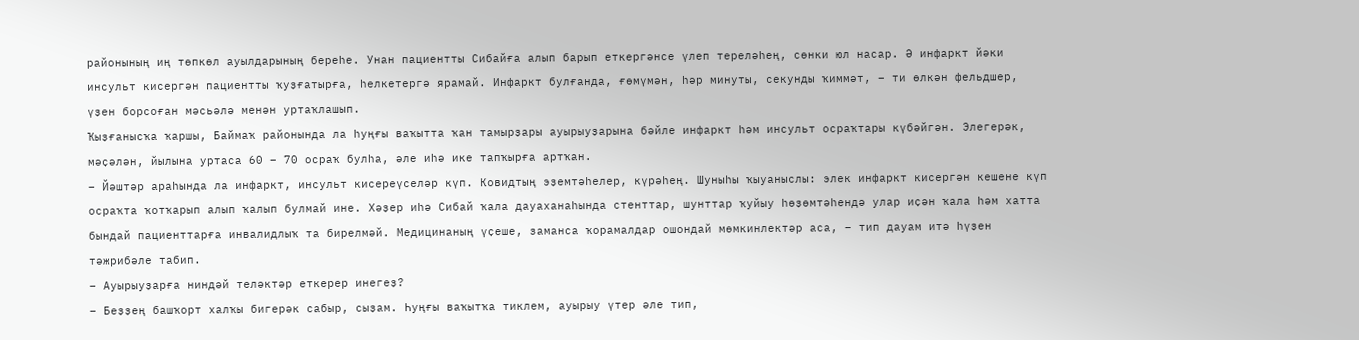районының иң төпкөл ауылдарының береһе. Унан пациентты Сибайға алып барып еткергәнсе үлеп тереләһең, сөнки юл насар. Ә инфаркт йәки инсульт кисергән пациентты ҡуҙғатырға, һелкетергә ярамай. Инфаркт булғанда, ғөмүмән, һәр минуты, секунды ҡиммәт, – ти өлкән фельдшер, үҙен борсоған мәсьәлә менән уртаҡлашып.
Ҡыҙғанысҡа ҡаршы, Баймаҡ районында ла һуңғы ваҡытта ҡан тамырҙары ауырыуҙарына бәйле инфаркт һәм инсульт осраҡтары күбәйгән. Элегерәк, мәҫәлән, йылына уртаса 60 – 70 осраҡ булһа, әле иһә ике тапҡырға артҡан.
– Йәштәр араһында ла инфаркт, инсульт кисереүселәр күп. Ковидтың эҙемтәһелер, күрәһең. Шуныһы ҡыуаныслы: элек инфаркт кисергән кешене күп осраҡта ҡотҡарып алып ҡалып булмай ине. Хәҙер иһә Сибай ҡала дауаханаһында стенттар, шунттар ҡуйыу һөҙөмтәһендә улар иҫән ҡала һәм хатта бындай пациенттарға инвалидлыҡ та бирелмәй. Медицинаның үҫеше, заманса ҡорамалдар ошондай мөмкинлектәр аса, – тип дауам итә һүҙен тәжрибәле табип.
– Ауырыуҙарға ниндәй теләктәр еткерер инегеҙ?
– Беҙҙең башҡорт халҡы бигерәк сабыр, сыҙам. Һуңғы ваҡытҡа тиклем, ауырыу үтер әле тип,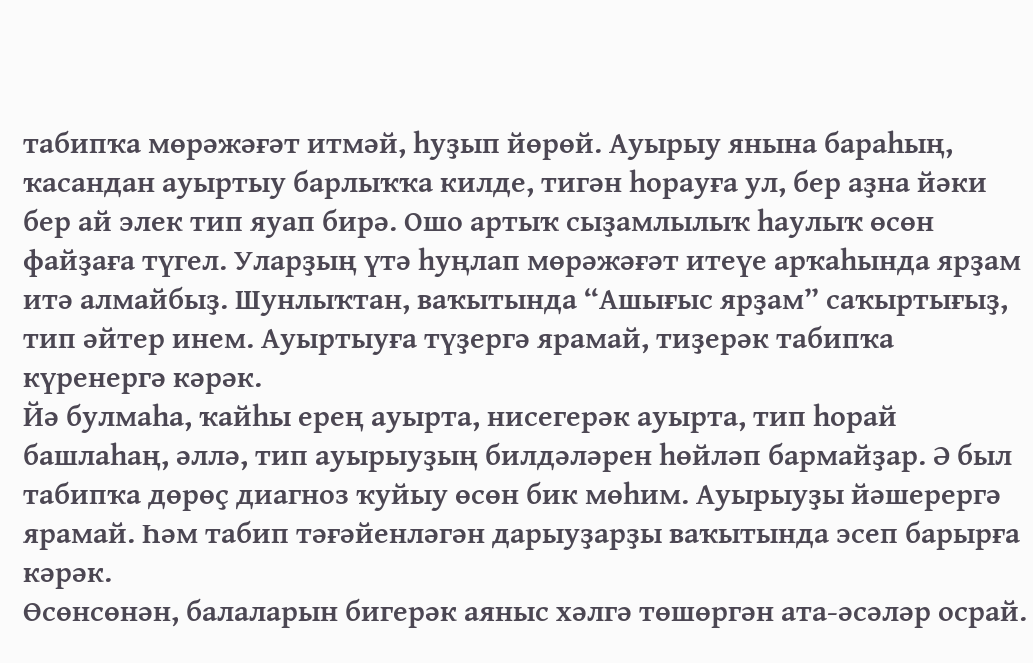табипҡа мөрәжәғәт итмәй, һуҙып йөрөй. Ауырыу янына бараһың, ҡасандан ауыртыу барлыҡҡа килде, тигән һорауға ул, бер аҙна йәки бер ай элек тип яуап бирә. Ошо артыҡ сыҙамлылыҡ һаулыҡ өсөн файҙаға түгел. Уларҙың үтә һуңлап мөрәжәғәт итеүе арҡаһында ярҙам итә алмайбыҙ. Шунлыҡтан, ваҡытында “Ашығыс ярҙам” саҡыртығыҙ, тип әйтер инем. Ауыртыуға түҙергә ярамай, тиҙерәк табипҡа күренергә кәрәк.
Йә булмаһа, ҡайһы ерең ауырта, нисегерәк ауырта, тип һорай башлаһаң, әллә, тип ауырыуҙың билдәләрен һөйләп бармайҙар. Ә был табипҡа дөрөҫ диагноз ҡуйыу өсөн бик мөһим. Ауырыуҙы йәшерергә ярамай. Һәм табип тәғәйенләгән дарыуҙарҙы ваҡытында эсеп барырға кәрәк.
Өсөнсөнән, балаларын бигерәк аяныс хәлгә төшөргән ата-әсәләр осрай.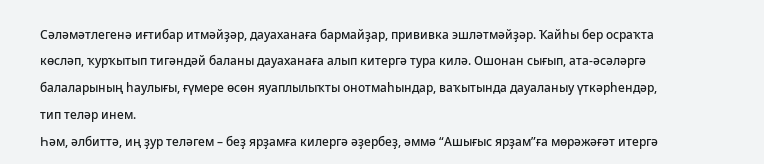Сәләмәтлегенә иғтибар итмәйҙәр, дауаханаға бармайҙар, прививка эшләтмәйҙәр. Ҡайһы бер осраҡта көсләп, ҡурҡытып тигәндәй баланы дауаханаға алып китергә тура килә. Ошонан сығып, ата-әсәләргә балаларының һаулығы, ғүмере өсөн яуаплылыҡты онотмаһындар, ваҡытында дауаланыу үткәрһендәр, тип теләр инем.
Һәм, әлбиттә, иң ҙур теләгем – беҙ ярҙамға килергә әҙербеҙ, әммә “Ашығыс ярҙам”ға мөрәжәғәт итергә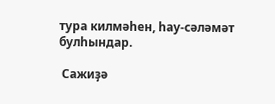тура килмәһен, һау-сәләмәт булһындар.

 Сажиҙә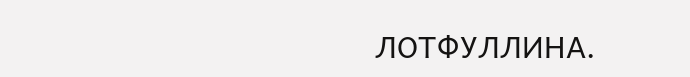ЛОТФУЛЛИНА.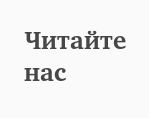Читайте нас